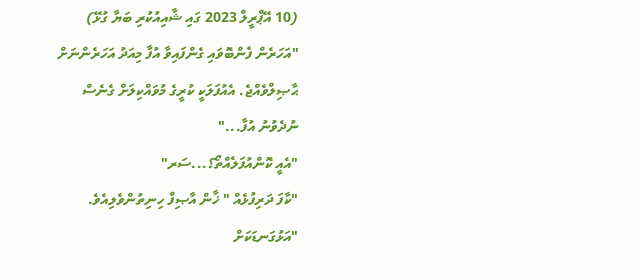(10 އޭޕްރީލް 2023 ގައި ޝާއިއުކުރި ބަޔާ ގުޅޭ)
"އަހަރެން ފެންބޮވައި ގެންފައިވާ އުފާ މިއަދު އަހަރެންނަށް ޙާޞިލްވެއްޖެ. އެއުފަލަކީ ކުރީގެ މުވައްކިލަށް ގެނެސް ނުދެވުނު އުފާ..."
"އެއީ ކޮންއުފަލެއްތޯ؟...ސަރ"
"ކާފަ ދަރިފުޅެއް " ޚާން އާޞިފް ހިނިތުންވެލިއެވެ.
"އަޅުގަނޑަކަށް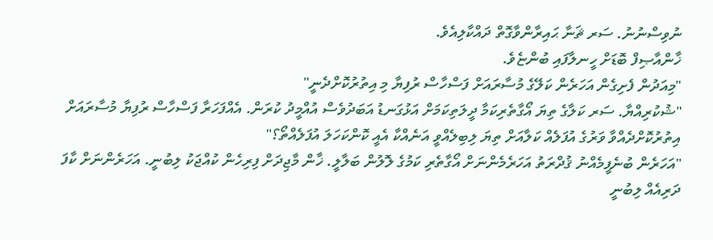ނުވިސްނުނު. ސަރ ޘަނާ ޙައިރާންވާގޮތް ދައްކާލިއެވެ.
ޚާންއާޞިފް ބޮޑަށް ހީނލާފައި ބުންޏެވެ.
"މިއަދުން ފެށިގެން އަހަރެން ކަލޭގެ މުސާރައަށް ފަސްހާސް ރުފިޔާ މި އިތުރުކޮށްދެނީ"
"ޝުކުރިއްޔާ. ސަރ ކަލާގެ ތިޔަ އޯގާތެރިކަމާ ދީލަތިކަމަށް އަޅުގަނޑު އަބަދުވެސް އުއްމީދު ކުރަން. އެއްފަހަރާ ފަސްހާސް ރުފިޔާ މުސާރައަށް އިތުރުކޮށްދެއްވާ ވަރުގެ އުފަލެއް ކަލާއަށް ތިޔަ ލިބިލެއްވީ އަނެއްކާ އެއީ ކޮންކަހަލަ އުފަލެއްތޯ؟"
"އަހަރެން ބުނެފީމެއްނު ޤުދްރަތު އަހަރެމެންނަށް އޯގާތެރި ކަމުގެ ލޮލުން ބަލާލީ. ޚާން މާޖިދަށް ފިރިހެން ކުއްޖަކު ލިބުނީ. އަހަރެންނަށް ކާފަ ދަރިއެއް ލިބުނީ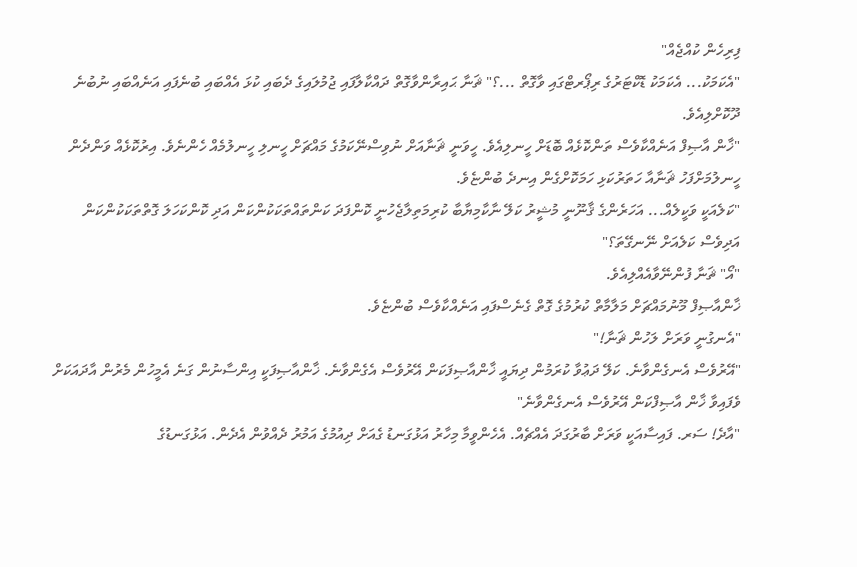ފިރިހެން ކުއްޖެއް"
"އެކަމަކު... އެކަމަކު ޑޮކްޓަރުގެ ރިޕޯރޓްގައި ވާގޮތް ...؟" ޘަނާ ޙައިރާންވާގޮތް ދައްކާލާފައި ޖުމުލައިގެ ދެބައި ކުޅަ އެއްބައި ބުނެފައި އަނެއްބައި ނުބުނެ ދޫކޮށްލިއެވެ.
"ޚާން އާޞިފް އަނެއްކާވެސް ތަންކޮޅެއް ބޮޑަށް ހީނލިއެވެ. ހީވަނީ ޘަނާއަށް ނުވިސްނޭކަމުގެ މައްޗަށް ހީނލި ހީނލުމެއް ހެންނެވެ. އިރުކޮޅެއް ވަންދެން ހީނލުމަށްފަހު ޘަނާއާ ހަތަރުކަޅި ހަމަކޮށްގެން އިނދެ ބުންޏެވެ.
"ކަލެއަކީ ވަކީލެއް... އަހަރެންގެ ޤާނޫނީ މުޝީރު ކަލޭ ނާކާމިޔާބާ ކުރިމަތިލާޖެހުނީ ކޮންފަދަ ކަންތައްތަކަކުންކަން އަދި ކޮންކަހަލަ ގޮތްތަކަކުންކަން އަދިވެސް ކަލެއަށް ނޭނގޭތަ؟"
"އޯ" ޘަނާ ފުންނޭވާއެއްލިއެވެ.
ޚާންއާޞިފް މޫނުމައްޗަށް މަލާމާތް ކުރުމުގެ ގޮތް ގެނެސްފައި އަނެއްކާވެސް ބުންޏެވެ.
"އެނގުނީ ވަރަށް ލަހުން ޘަނާ!"
"އޭރުވެސް އެނގެންވާނެ. ކަލޭ ދަޢުވާ ކުރަމުން ދިޔައީ ޚާންއާޞިފަކަން އޭރުވެސް އެގެންވާނެ. ޚާންއާޞިފަކީ އިންސާނުން ގަނެ އެމީހުން މެރުން އާދައަކަށް ވެފައިވާ ޚާން އާޞިފްކަން އޭރުވެސް އެނގެންވާނެ"
"އާދެ! ސަރ. ފައިސާއަކީ ވަރަށް ބާރުގަދަ އެއްޗެއް. އެހެންވީމާ މިހާރު އަޅުގަނޑު ގެއަށް ދިއުމުގެ އަމުރު ދެއްވުން އެދެން. އަޅުގަނޑުގެ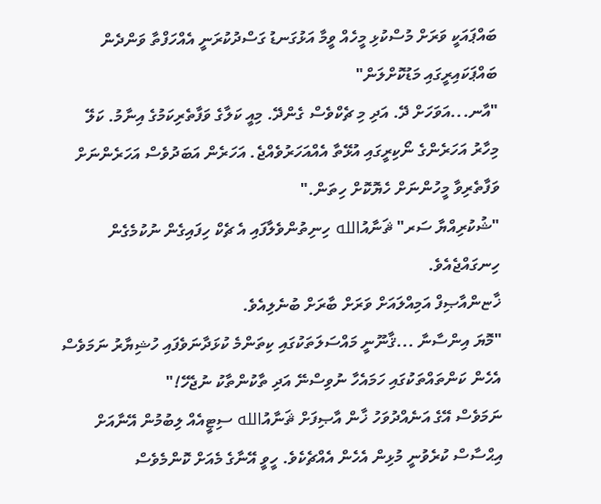ބައްޕައަކީ ވަރަށް މުސްކުޅި މީހެއް ވީމާ އަޅުގަނޑު ގަސްދުކުރަނީ އެއްހަފްތާ ވަންދެން ބައްޕަކައިރީގައި މަޑުކޮށްލަން"
"އާނ...އަވަހަށް ދޭ. އަދި މި ޗެކްވެސް ގެންދޭ. މިއީ ކަލާގެ ވަފާތެރިކަމުގެ އިނާމު. ކަލޭ މިހާރު އަހަރެންގެ ނޯކިރީގައި އުޅޭތާ އެއްއަހަރުވެއްޖެ. އަހަރެން އަބަދުވެސް އަހަރެންނަށް ވަފާތެރިވާ މީހުންނަށް ހެޔޮކޮށް ހިތަން."
"ޝުކުރިއްޔާ ސަރ" ޘަނާއުالله ހިނިތުންވެލާފައި އެ ޗެކް ހިފައިގެން ނުކުމެގެން ހިނގައްޖެއެވެ.
ޚާޏންއާޞިފް އަމިއްލައަށް ވަރަށް ބާރަށް ބުނެލިއެވެ.
"މޮޔަ އިންސާނާ ...ޤާނޫނީ މައްސަލަތަކުގައި ކިތަންމެ ކުޅަދާނަވެފައި ހުޝިޔާރު ނަމަވެސް އެހެން ކަންތައްތަކުގައި ހަމައެހާ ނުވިސްނޭ އަދި ތާކުންތާކު ނުޖެހޭ!"
ނަމަވެސް އޭގެ އަނެއްދުވަހު ޚާން އާޞިފަށް ޘަނާއުالله ސިޓީއެއް ލިބުމުން އޭނާއަށް އިޙްސާސް ކުރެވުނީ މުޅިން އެހެން އެއްޗެކެވެ. ހީވީ އޭނާގެ މެއަށް ކޮންމެވެސް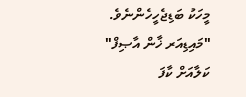މީހަކު ބަޑިޖެހީހެންނެވެ.
"މައިޑިއަރ ޚާން އާޞިފް"
ކަލާއަށް ކާފަ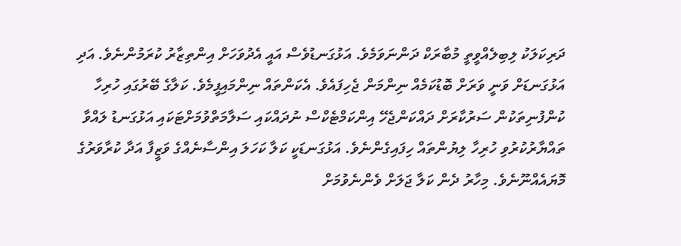ދަރިކަލަކު ލިބިލެއްވީތީ މުބާރަކް ދަންނަވަމެވެ. އަޅުގަނޑުވެސް އައީ އެދުވަހަށް އިންތިޒާރު ކުރަމުންނެވެ. އަދި އަޅުގަނޑަށް ވަނީ ވަރަށް ބޮޑުކަމެއް ނިންމަން ޖެހިފައެވެ. އެކަންތައް ނިންމައިފީމެވެ. ކަލާގެ ބޭރުގައި ހުރިހާ ކުންފުނިތަކުން ސަރުކާރަށް ދައްކަންޖެހޭ އިންކަމްޓެކްސް ނުދައްކައި ސަލާމަތްވުމަށްޓަކައި އަޅުގަނޑު ލައްވާ ތައްޔާރުކުރުވި ހުރިހާ ލިޔުންތައް ހިފައިގެންނެވެ. އަޅުގަނޑަކީ ކަލާ ކަހަލަ އިންސާނެއްގެ ވަޒީފާ އަދާ ކުރާވަރުގެ މޮޔައެއްނޫނެވެ. މިހާރު ދެން ކަލާ ޖަލަށް ވެންނެވުމަށް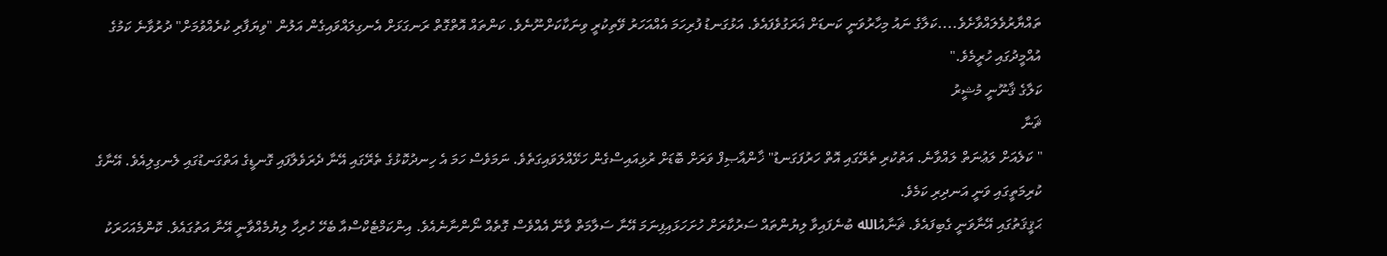ތައްޔާރުވެލައްވާށެވެ....ކަލާގެ ނައު މިހާރުވަނީ ކަނޑަށް ޣަރަގުވެފައެވެ. އަޅުގަނޑު ފުރިހަމަ އެއްއަހަރު ވޭތިކުރީ ވިނަކާކަށްނޫނެވެ. ކަންތައް އޮތްގޮތް ރަނގަޅަށް އެނގިލައްވައިގެން އަލުން "ވިޔަފާރި ކުރެއްވުމަށް" ދުރުވާނެ ކަމުގެ އުއްމީދުގައި ހުރީމެވެ."
ކަލާގެ ޤާނޫނީ މުޝީރު
ޘަނާ
" ކަލެއަށް ލަޢުނަތް ލައްވާނެ. އަތުކުރި ތެރޭގައި އޮތް ހަރުފަގަނޑު" ޚާންއާޞިފް ވަރަށް ބޮޑަށް ރުޅިއައިސްގެން ހަޅޭއްލަވައިގަތެވެ. ނަމަވެސް ހަމަ އެ ހިނދުކޮޅުގެ ތެރޭގައި އޭނާ ދެރަވެލާފައި ގޮނޑީގެ އަތްގަނޑުގައި ލެނގިލިއެވެ. އޭނާގެ ކުރިމަތީގައި ވަނީ އަނދިރި ކަމެވެ.
ޙަޤީޤަތުގައި އޭނާވަނީ ގެބިފައެވެ. ޘަނާއުالله ބުނެފައިވާ ލިޔުންތައް ސަރުކާރަށް ހުށަހަޅައިފިނަމަ އޭނާ ސަލާމަތް ވާނޭ އެއްވެސް ގޮތެއް ނޯންނާނެއެވެ. އިންކަމްޓެކްސްއާ ބެހޭ ހުރިހާ ލިޔުމެއްވާނީ އޭނާ އަތުގައެވެ. ކޮންމެއަހަރަކު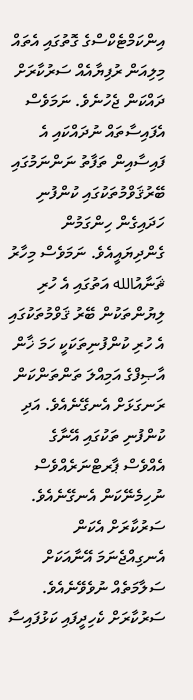އިންކަމްޓެކްސްގެ ގޮތުގައި އެތައް މިލިއަން ރުފިޔާއެއް ސަރުކާރަށް ދައްކަން ޖެހުނެވެ. ނަމަވެސް އެފައިސާތައް ނުދައްކައި އެ ފައިސާއިން ތަފާތު ނަންނަމުގައި ބޭރުޤަވްމުތަކުގައި ކުންފުނި ހަދައިގެން ހިންގަމުން ގެންދިޔައީއެވެ. ނަމަވެސް މިހާރު ޘަނާއުالله އަތުގައި އެ ހުރި ލިޔުންތަކުން ބޭރު ޤަވްމުތަކުގައި އެ ހުރި ކުންފުނިތަކަކީ ހަމަ ޚާން އާޞިފްގެ އަމިއްލަ ތަންތަންކަން ރަނގަޅަށް އެނގޭނެއެވެ. އަދި ކުންފުނި ތަކުގައި އޭނާގެ އެއްވެސް ޕާރޓްނަރެއްވެސް ނުހިމެނޭކަން އެނގޭނެއެވެ. ސަރުކާރަށް އެކަން އެނގިއްޖެނަމަ އޭނާއަކަށް ސަލާމަތެއް ނުވެވޭނެއެވެ. ސަރުކާރަށް ކެހިދީފައި ކަޅުފައިސާ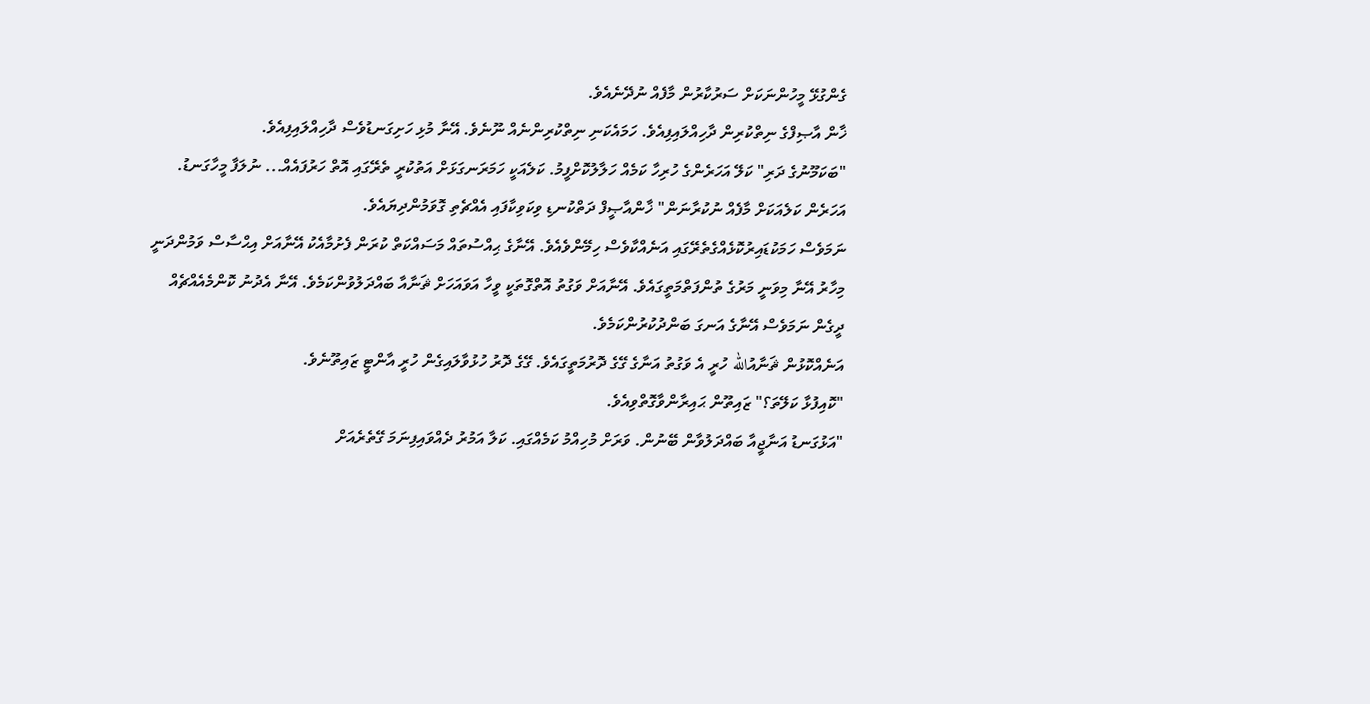ގެންގުޅޭ މީހުންނަކަށް ސަރުކާރުން މާފެއް ނުދޭނެއެވެ.
ޚާން އާޞިފްގެ ނިތްކުރިން ދާހިއްލައިފިއެވެ. ހަމައެކަނި ނިތްކުރިންނެއް ނޫނެވެ. އޭނާ މުޅި ހަށިގަނޑުވެސް ދާހިއްލައިފިއެވެ.
"ބަކަމޫނުގެ ދަރި" ކަލޭ އަހަރެންގެ ހުރިހާ ކަމެއް ހަލާލުކޮށްފީމު. ކަލެއަކީ ހަމަރަނގަޅަށް އަތުކުރީ ތެރޭގައި އޮތް ހަރުފައެއް... ނުލަފާ މީހާގަނޑު. އަހަރެން ކަލެއަކަށް މާފެއް ނުކުރާނަން" ޚާންއާޞީފް ދަތްކުނޑި ވިކަވިކާފައި އެއްޗެތި ގޮވަމުންދިޔައެވެ.
ނަމަވެސް ހަމަކުޑައިރުކޮޅެއްގެތެރޭގައި އަނެއްކާވެސް ހިމޭންވެއެވެ. އޭނާގެ ޙިއްސުތައް މަސައްކަތް ކުރަން ފެށުމާއެކު އޭނާއަށް އިޙްސާސް ވަމުންދަނީ މިހާރު އޭނާ މިވަނީ މަރުގެ ތުންފަތްމަތީގައެވެ. އޭނާއަށް ވަގުތު އޮތްގޮތަކީ ވީހާ އަވައަހަށް ޘަނާއާ ބައްދަލުވުންކަމެވެ. އޭނާ އެދުނު ކޮންމެއެއްޗެއް ދީގެން ނަމަވެސް އޭނާގެ އަނގަ ބަންދުކުރުންކަމެވެ.
އަނެއްކޮޅުން ޘަނާއުالله ހުރީ އެ ވަގުތު އަނާގެ ގޭގެ ދޮރުމަތީގައެވެ. ގޭގެ ދޮރު ހުޅުވާލައިގެން ހުރީ އާންޓީ ޒައިތޫނެވެ.
"ކޮއިފުޅާ ކަލޭތަ؟" ޒައިތޫން ޙައިރާންވާގޮތްވިއެވެ.
"އަޅުގަނޑު އަނާޖީއާ ބައްދަލުވާން ބޭނުން. ވަރަށް މުހިއްމު ކަމެއްގައި. ކަލާ އަމުރު ދެއްވައިފިނަމަ ގޭތެރެއަށް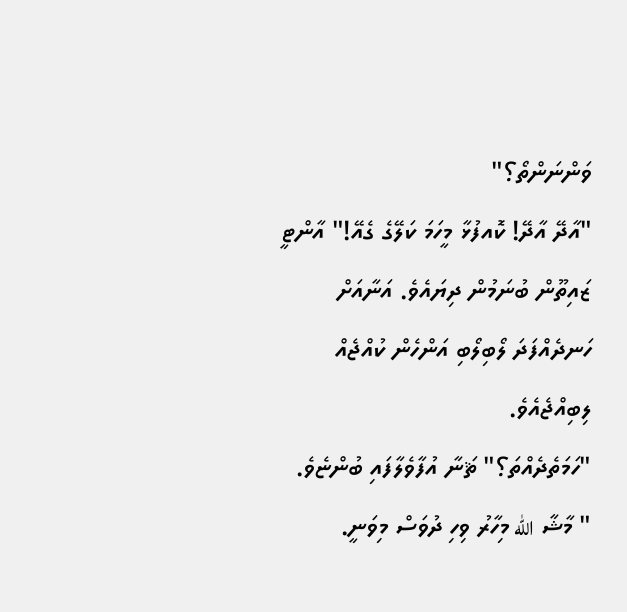ވަންނަންތޯ؟"
"އާދޭ އާދޭ! ކޮއފުޅާ މީހަމަ ކަލޭގެ ގެއޭ!" އާންޓީ ޒައިތޫން ބުނަމުން ދިޔައެވެ. އަނާއަށް ހަނދެއްފަދަ ލޯބިލޯބި އަންހެން ކުއްޖެއް ލިބިއްޖެއެވެ.
"ހަމަތެދެއްތަ؟" ޘަނާ އުފާވެލާފައި ބުންޏެވެ.
" މާޝާ الله މިހާރު ވިހި ދުވަސް މިވަނީ.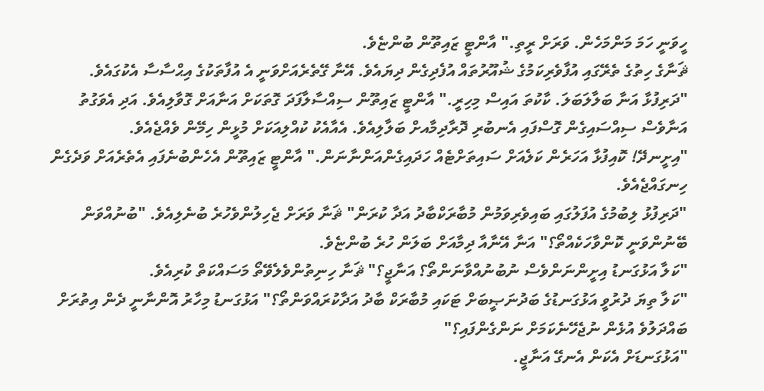ހީވަނީ ހަމަ މަންމަހެން. ވަރަށް ރީތި." އާންޓީ ޒައިތޫން ބުންޏެވެ.
ޘަނާގެ ހިތުގެ ތެރޭގައި އުފާވެރިކަމުގެ ޝުއޫރުތައް އުފެދިގެން ދިޔައެވެ. އޭނާ ގޭތެރެއަށްވަނީ އެ އުފާތަކުގެ އިޙްސާސާ އެކުގައެވެ.
"ދަރިފުޅާ އަނާ ބަލާލަބަލަ. ކާކުތަ އައިސް މިހިރީ." އާންޓީ ޒައިތޫން ސިއްސާލާފަދަ ގޮތަކަށް އަނާއަށް ގޮވާލިއެވެ. އަދި އެވަގުތު އަނާވެސް ސިއްސައިގެން ގޮސްފައި އެނބުރި ދޮރާދިމާއށް ބަލާލިއެވެ. އެއާއެކު ކުއްލިއަކަށް މުޅީން ހިމޭން ވެއްޖެއެވެ.
"އިށީނދޭ! ކޮއިފުޅާ އަހަރެން ކަލެއަށް ސައިތަށްޓެއް ހަދައިގެންއަންނާނަން." އާންޓީ ޒައިތޫން އެހެންބުނެފައި އެތެރެއަށް ވަދެގެން ހިނގައްޖެއެވެ.
"ދަރިފުޅު ލިބުމުގެ އުފަލުގައި ބައިވެރިވަމުން މުބާރަކްބާދު އަދާ ކުރަން" ޘަނާ ވަރަށް ޖެހިލުންވެހުރެ ބުނެލިއެވެ. "ބުނުއްވަން ބޭނުންވަނީ ކޮންވާހަކެއްތޯ؟" އަނާ އޭނާއާ ދިމާއަށް ބަލަން ހުރެ ބުންޏެވެ.
"ކަލާ އަޅުގަނޑު އިށީންނަންވެސް ނުބުނުއްވާނަންތޯ؟ އަނާޖީ؟" ޘަނާ ހިނިތުންވެލެވޭތޯ މަސައްކަތް ކުރިއެވެ.
"ކަލާ ތިޔަ ދުރުވީ އަޅުގަނޑުގެ ބަދުނަޞީބަށް ޓަކައި މުބާރަކް ބާދު އަދާކުރައްވަންތޯ؟" އަޅުގަނޑު މިހާރު އޮންނާނީ ދެން އިތުރަށް ބައްދަލުވެ އުޅެން ނުޖެހޭނެކަމަށް ނަންގެންފައި؟"
"އަޅުގަނޑަށް އެކަން އެނގޭ އަނާޖީ.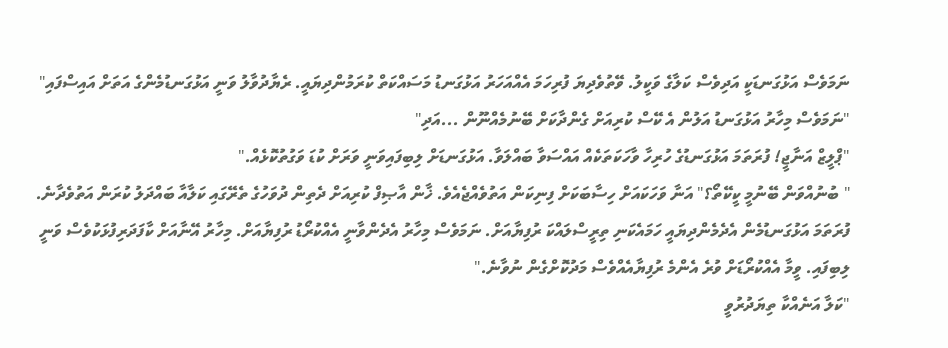ނަމަވެސް އަޅުގަނޑަކީ އަދިވެސް ކަލާގެ ވަކީލު. ވޭތުވެދިޔަ ފުރިހަމަ އެއްއަހަރު އަޅުގަނޑު މަސައްކަތް ކުރަމުންދިޔައީ. ރެޔާދުވާލު ވަނީ އަޅުގަނޑުމެންގެ އަތަށް އައިސްފައި"
"ނަމަވެސް މިހާރު އަޅުގަނޑު އަލުން އެ ކޭސް ކުރިއަށް ގެންދާކަށް ބޭނުމެއްނޫން ...އަދި"
"ޕްލީޒް އަނާޖީ! ފުރަތަމަ އަޅުގަނޑުގެ ހުރިހާ ވާހަކަތަކެއް އައްސަވާ ބައްލަވާ. އަޅުގަނޑަށް ލިބިފައިވަނީ ވަރަށް ކުޑަ ވަގުތުކޮޅެއް."
" ބުނުއްވަން ބޭނުމީ ކީކޭތޯ؟" އަނާ ވަހަކައަށް ހިސާބަކަށް ފިނިކަން އަތުވެއްޖެއެވެ. ޚާން އާޞިފް ކުރިއަށް ދެތިން ދުވަހުގެ ތެރޭގައި ކަލާއާ ބައްދަލު ކުރަން އަތުވެދާނެ. ފުރަތަމަ އަޅުގަނޑުމެން އެދެމެންދިޔައީ ހަމައެކަނި ތިރީސްލައްކަ ރުފިޔާއަށް. ނަމަވެސް މިހާރު އެދެންވާނީ އެއްކުރޯޑު ރުފިޔާއަށް. މިހާރު އޭނާއަށް ކާފަދަރިފުޅަކުވެސް ވަނީ ލިބިފައި. ވީމާ އެއްކުރޯޑަށް ވުރެ އެންމެ ރުފިޔާއެއްވެސް މަދުކޮށްގެން ނުވާނެ."
"ކަލާ އަނެއްކާ ތިޔަދުރުވީ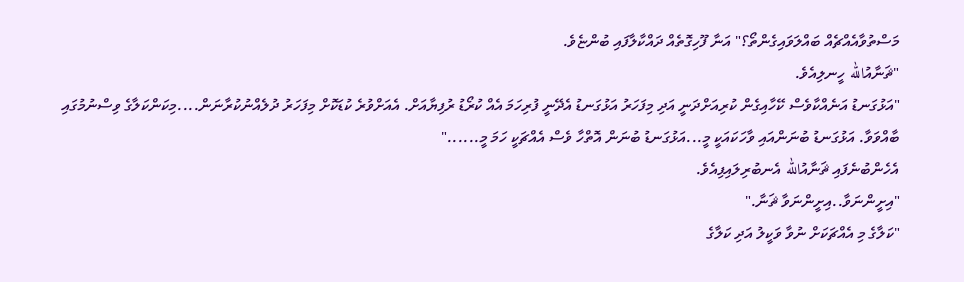މަސްތުވާއެއްޗެއް ބައްލަވައިގެންތޯ؟" އަނާ ފޫހިގޮތެއް ދައްކާލާފައި ބުންޏެވެ.
"ޘަނާއުالله ހީނލިއެވެ.
"އަޅުގަނޑު އަނެއްކާވެސް ކޭހާއިގެން ކުރިއަށްދަނީ އަދި މިފަހަރު އަޅުގަނޑު އެދޭނީ ފުރިހަމަ އެއް ކުރޯޑު ރުފިޔާއަށް. އެއަށްވުރެ ކުޑަކޮށް މިފަހަރު ދުލެއްނުކުރާނަން....މިކަންކަލާގެ ވިސްނުމުގައި ބާއްވަވާ. އަޅުގަނޑު ބުނަންއައި ވާހަކައަކީ މީ...އަޅުގަނޑު ބުނަން އޮތްހާ ވެސް އެއްޗަކީ ހަމަ މީ......"
އެހެންބުނެފައި ޘަނާއުالله އެނބުރިލައިފިއެވެ.
"އިށީންނަވާ..އިށީންނަވާ ޘަނާ."
"ކަލާގެ މި އެއްޗަކަށް ނުވާ ވަކީލު އަދި ކަލާގެ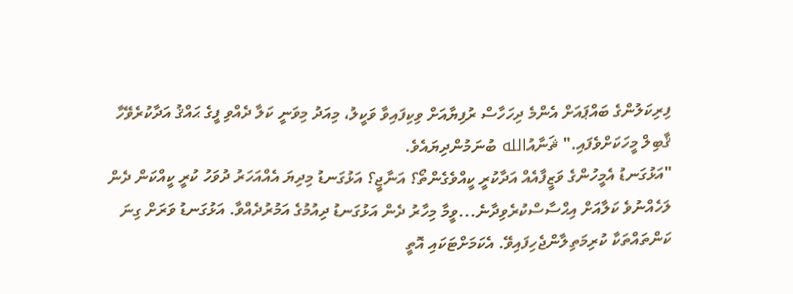ފިރިކަލުންގެ ބައްޕައަށް އެންމެ ދިހަހާސް ރުފިޔާއަށް ވިކިފައިވާ ވަކީލު، މިއަދު މިވަނީ ކަލާ ދެއްވި ފީގެ ޙައްޤު އަދާކުރެވޭހާ ޤާބިލް މީހަކަށްވެފައި." ޘަނާއުالله ބުނަމުންދިޔައެވެ.
"އަޅުގަނޑު އެމީހުންގެ ވަޒީފާއެއް އަދާކުރީ ކީއްވެގެންތޯ؟ އަނާޖީ؟ އަޅުގަނޑު މިދިޔަ އެއްއަހަރު ދުވަހު ކުރީ ކީއްކަން ދެން ލަހެއްނުވެ ކަލާއަށް އިޙްސާސްކުރެވިދާނެ...ވީމާ މިހާރު ދެން އަޅުގަނޑު ދިއުމުގެ އަމުރުދެއްވާ. އަޅުގަނޑު ވަރަށް ގިނަ ކަންތައްތަކާ ކުރިމަތިލާންޖެހިފައިވޭ. އެކަމަށްޓަކައި އޮތީ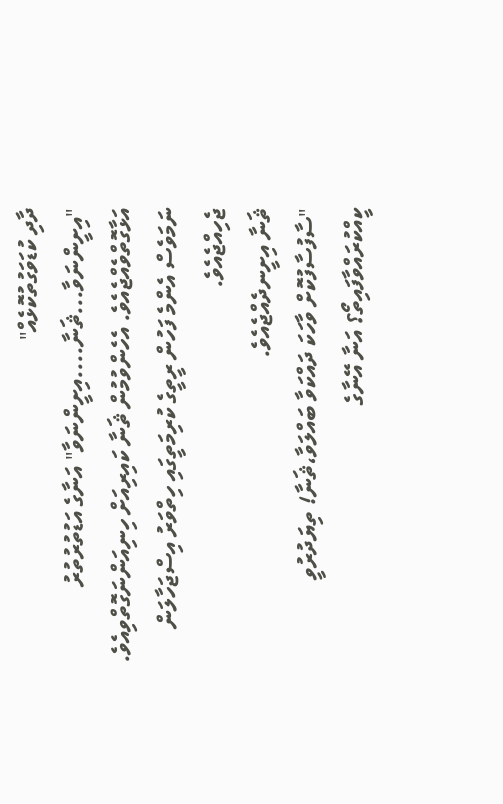ދާދި ކުޑަވަގުތުކޮޅެއް"
"އިށީންނަވާ...ޘަނާ....އިށީންނަވާ" އަނާގެ އަޑުތުރުތުރު އަޅާގޮތްވެއްޖެއެވެ. އެހެންވުމުން ޘަނާ ކައިރިއަށް ހިނިއަންނަގޮތްވިއެވެ. ނަމަވެސް އެންމެ ފަހުން ރީތީގެ ކުރިމަތީގައި ހިތްވަރު އިސްޖަހާލަން ޖެހިއްޖެއެވެ.
ޘަނާ އިށީނދެއްޖެއެވެ.
"ސާފުސާފުކޮށް ވާހަކަ ދައްކަވާ ބައްލަވާ،ޘަނާ! ތިޔަދުރުވީ ކީއްކުރައްވާފައިތޯ؟ އަނާ އޭނާގެ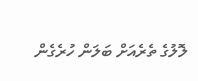ލޮލުގެ ތެރެއަށް ބަލަން ހުރެގެން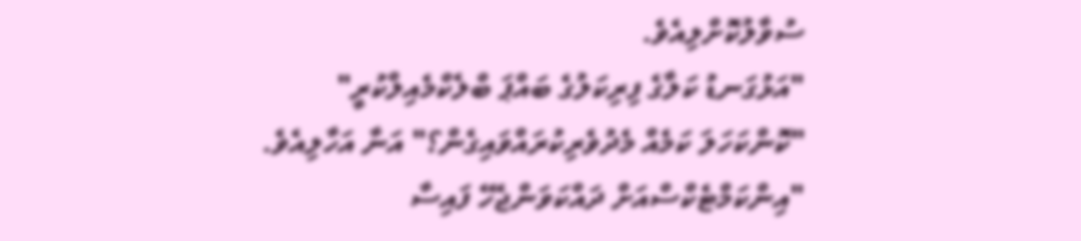ސުވާލުކޮށްލިއެވެ.
"އަޅުގަނޑު ކަލާގެ ފިރިކަލުގެ ބައްޕަ ބްލެކްމެއިލްކުރީ"
"ކޮންކަހަލަ ކަމެއް މެދުވެރިކުރައްވައިގެން؟" އަނާ އަހާލިއެވެ.
"އިންކަމްޓެކްސްއަށް ދައްކަވަންޖެހޭ ފައިސާ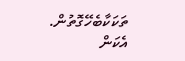ތަކަކާބެހޭގޮތުން. އެކަން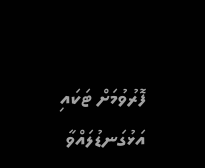ފޮރުވުމަށް ޓަކައި އަޅުގަނޑުލައްވާ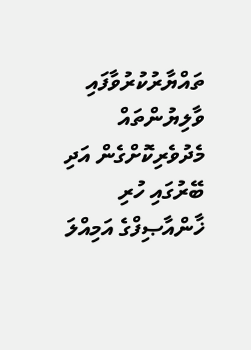ތައްޔާރުކުރުވާފައި ވާލިޔުންތައް މެދުވެރިކޮށްގެން އަދި ބޭރުގައި ހުރި ޚާންއާޞިފްގެ އަމިއްލަ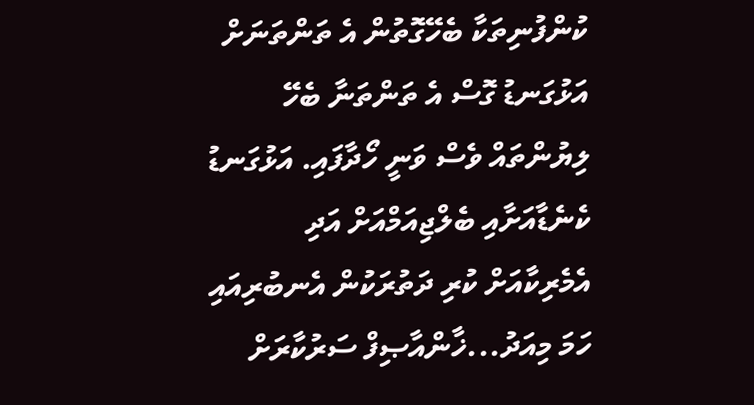ކުންފުނިތަކާ ބެހޭގޮތުން އެ ތަންތަނަށް އަޅުގަނޑު ގޮސް އެ ތަންތަނާ ބެހޭ ލިޔުންތައް ވެސް ވަނީ ހޯދާފައި. އަޅުގަނޑު ކެނެޑާއަށާއި ބެލްޖިއަމްއަށް އަދި އެމެރިކާއަށް ކުރި ދަތުރަކުން އެނބުރިއައި ހަމަ މިއަދު...ޚާންއާޞިފް ސަރުކާރަށް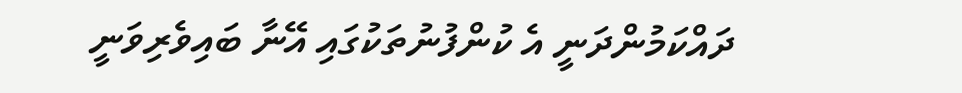ދައްކަމުންދަނީ އެ ކުންފުނުތަކުގައި އޭނާ ބައިވެރިވަނީ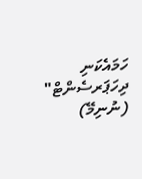ހަމައެކަނި ދިހަޕަރސެންޓް"
(ނުނިމޭ)